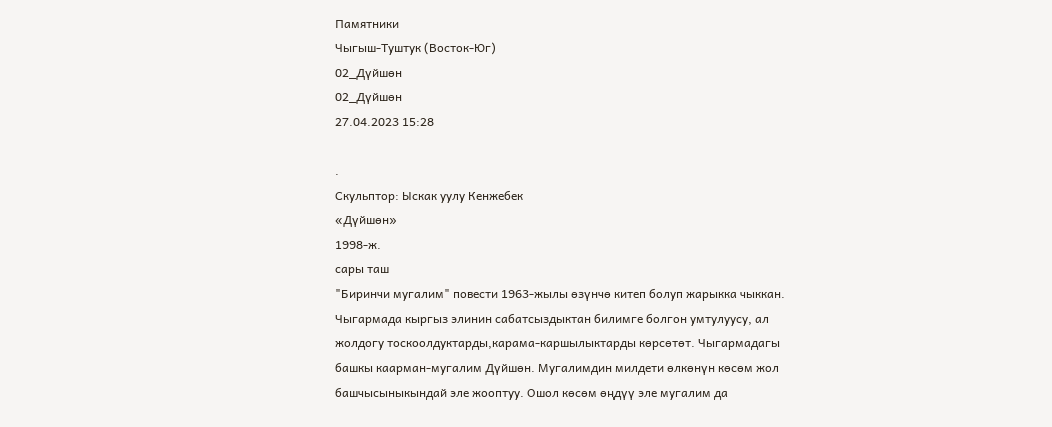Памятники
Чыгыш-Туштук (Восток-Юг)
02_Дүйшөн
02_Дүйшөн
27.04.2023 15:28

.
Скульптор: Ыскак уулу Кенжебек
«Дүйшөн»
1998-ж.
сары таш
"Биринчи мугалим" повести 1963-жылы өзүнчө китеп болуп жарыкка чыккан. Чыгармада кыргыз элинин сабатсыздыктан билимге болгон умтулуусу, ал жолдогу тоскоолдуктарды,карама-каршылыктарды көрсөтөт. Чыгармадагы башкы каарман-мугалим Дүйшөн. Мугалимдин милдети өлкөнүн көсөм жол башчысыныкындай эле жооптуу. Ошол көсөм өңдүү эле мугалим да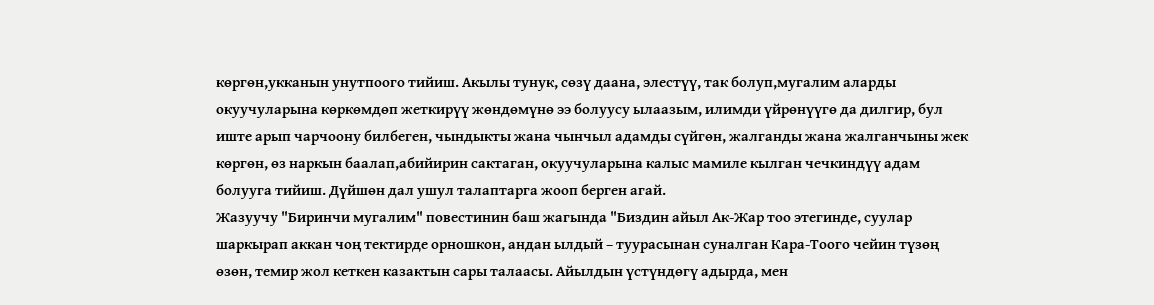көргөн,укканын унутпоого тийиш. Акылы тунук, сөзү даана, элестүү, так болуп,мугалим аларды окуучуларына көркөмдөп жеткирүү жөндөмүнө ээ болуусу ылаазым, илимди үйрөнүүгө да дилгир, бул иште арып чарчоону билбеген, чындыкты жана чынчыл адамды сүйгөн, жалганды жана жалганчыны жек көргөн, өз наркын баалап,абийирин сактаган, окуучуларына калыс мамиле кылган чечкиндүү адам болууга тийиш. Дүйшөн дал ушул талаптарга жооп берген агай.
Жазуучу "Биринчи мугалим" повестинин баш жагында "Биздин айыл Ак-Жар тоо этегинде, суулар шаркырап аккан чоң тектирде орношкон, андан ылдый – туурасынан суналган Кара-Тоого чейин түзөң өзөн, темир жол кеткен казактын сары талаасы. Айылдын үстүндөгү адырда, мен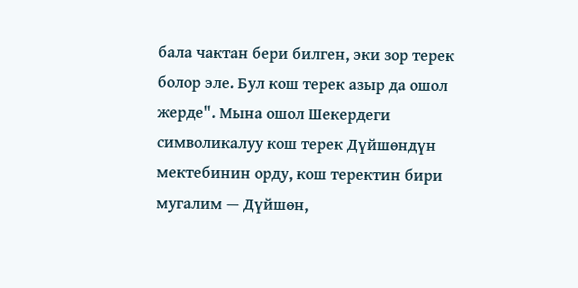бала чактан бери билген, эки зор терек болор эле. Бул кош терек азыр да ошол жерде". Мына ошол Шекердеги символикалуу кош терек Дүйшөндүн мектебинин орду, кош теректин бири мугалим — Дүйшөн,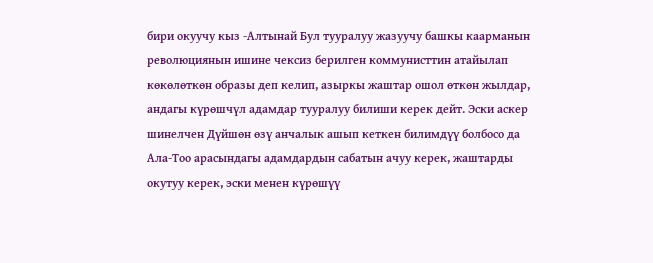бири окуучу кыз -Алтынай Бул тууралуу жазуучу башкы каарманын революциянын ишине чексиз берилген коммунисттин атайылап көкөлөткөн образы деп келип, азыркы жаштар ошол өткөн жылдар, андагы күрөшчүл адамдар тууралуу билиши керек дейт. Эски аскер шинелчен Дүйшөн өзү анчалык ашып кеткен билимдүү болбосо да Ала-Тоо арасындагы адамдардын сабатын ачуу керек, жаштарды окутуу керек, эски менен күрөшүү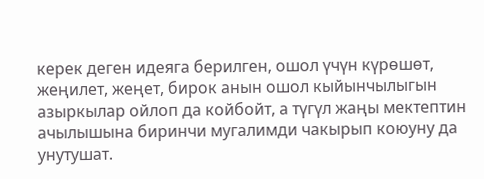керек деген идеяга берилген, ошол үчүн күрөшөт, жеңилет, жеңет, бирок анын ошол кыйынчылыгын азыркылар ойлоп да койбойт, а түгүл жаңы мектептин ачылышына биринчи мугалимди чакырып коюуну да унутушат.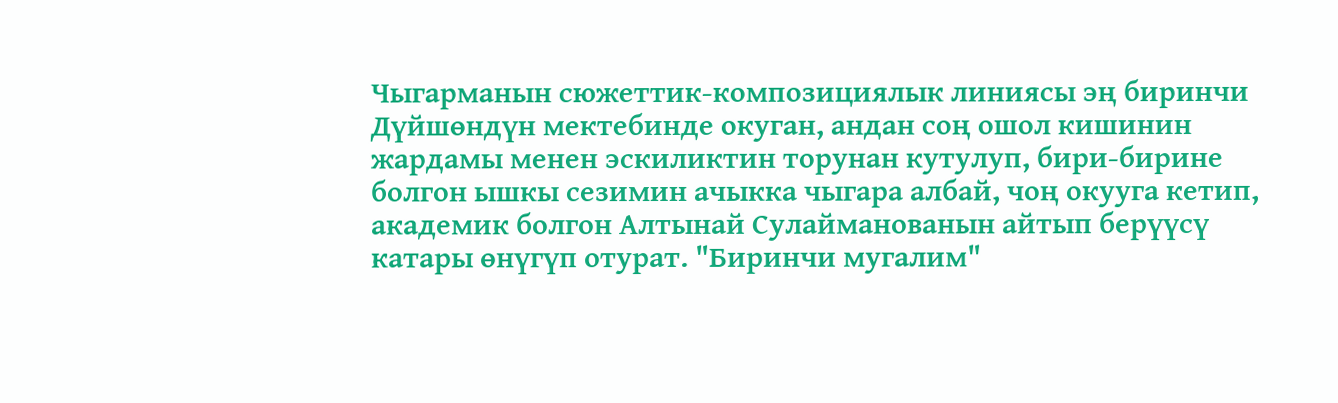Чыгарманын сюжеттик-композициялык линиясы эң биринчи Дүйшөндүн мектебинде окуган, андан соң ошол кишинин жардамы менен эскиликтин торунан кутулуп, бири-бирине болгон ышкы сезимин ачыкка чыгара албай, чоң окууга кетип, академик болгон Алтынай Сулайманованын айтып берүүсү катары өнүгүп отурат. "Биринчи мугалим"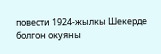повести 1924-жылкы Шекерде болгон окуяны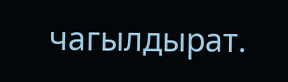чагылдырат.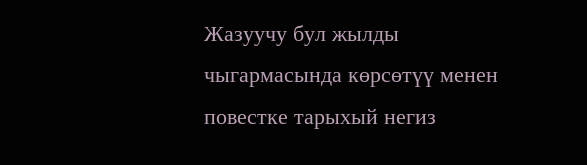Жазуучу бул жылды чыгармасында көрсөтүү менен повестке тарыхый негиз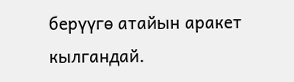берүүгө атайын аракет кылгандай.